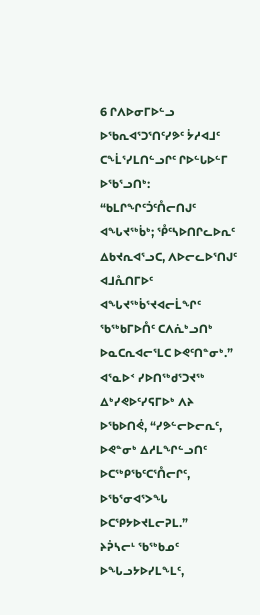6 ᒋᐱᐅᓂᒥᐅᓪᓗ ᐅᖃᕆᐊᕐᑐᕐᑎᑦᓯᕗᑦ ᔮᓱᐊᒧᑦ ᑕᖕᒫᕐᓯᒪᑎᓪᓗᒋᑦ ᒋᐅᓪᒐᐅᓪᒥ ᐅᖃᕐᓗᑎᒃ: “ᑲᒪᒋᖏᑦᑑᑦᑍᓕᑎᒍᑦ ᐊᖓᔪᖅᑳᒃ; ᕾᑦᓴᐅᑎᒋᓚᐅᕆᑦ ᐃᑲᔪᕆᐊᕐᓗᑕ, ᐱᐅᓕᓚᐅᕐᑎᒍᑦ ᐊᒧᕅᑎᒥᐅᑦ ᐊᖓᔪᖅᑳᕐᔪᐊᓕᒫᖏᑦ ᖃᖅᑲᒥᐅᑍᑦ ᑕᐱᕇᒃᓗᑎᒃ ᐅᓇᑕᕆᐊᓕᕐᒪᑕ ᐅᕙᑦᑎᓐᓂᒃ.”
ᐊᕐᓇᐅᑉ ᓯᐅᑎᖅᑯᕐᑐᔪᖅ ᐃᒃᓯᕙᐅᑦᓯᕋᒥᐅᒃ ᐱᔨ ᐅᖃᐅᑎᕚ, “ᓯᕗᓪᓕᐅᓕᕆᑦ, ᐅᕙᓐᓂᒃ ᐃᓱᒪᖏᓪᓗᑎᑦ ᐅᑕᖅᑭᖃᑦᑕᕐᑍᓕᒋᑦ, ᐅᖃᕐᓂᐊᕐᐳᖓ ᐅᑕᕿᔭᐅᔪᒪᓕᕈᒪ.”
ᔨᕉᓴᓕᒻ ᖃᖅᑲᓄᑦ ᐅᖓᓗᔭᐅᓯᒪᖕᒪᑦ,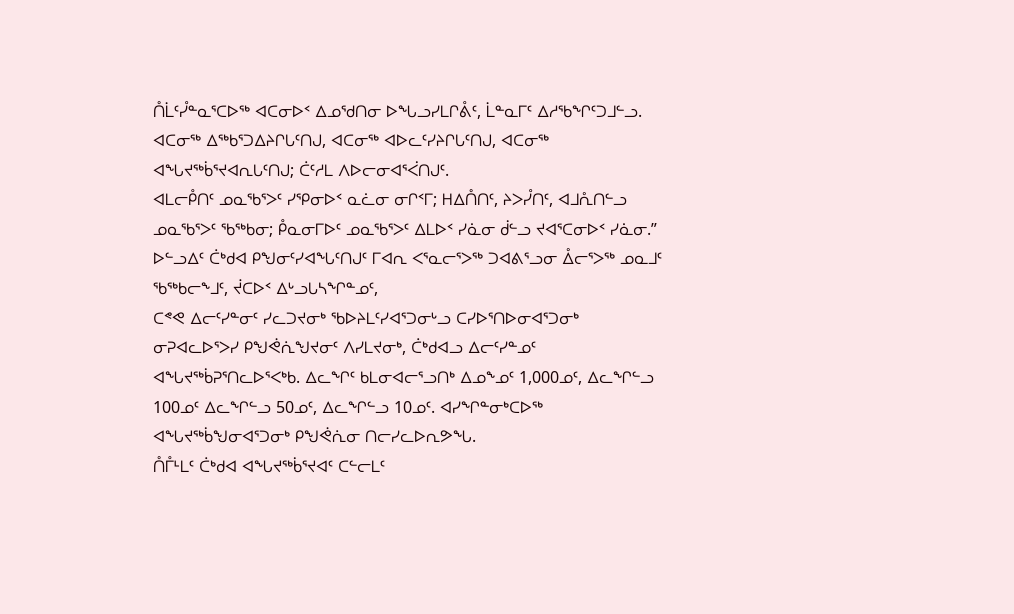ᑍᒫᑦᓮᓐᓇᕐᑕᐅᖅ ᐊᑕᓂᐅᑉ ᐃᓄᖁᑎᓂ ᐅᖓᓗᓯᒪᒋᕔᑦ, ᒫᓐᓇᒥᑦ ᐃᓱᖃᖏᑦᑐᒧᓪᓗ.
ᐊᑕᓂᖅ ᐃᖅᑲᕐᑐᐃᔨᒋᒐᑦᑎᒍ, ᐊᑕᓂᖅ ᐊᐅᓚᑦᓯᔨᒋᒐᑦᑎᒍ, ᐊᑕᓂᖅ ᐊᖓᔪᖅᑳᕐᔪᐊᕆᒐᑦᑎᒍ; ᑖᑦᓱᒪ ᐱᐅᓕᓂᐊᕐᐹᑎᒍᑦ.
ᐊᒪᓕᑬᑎᑦ ᓄᓇᖃᕐᐳᑦ ᓯᕿᓂᐅᑉ ᓇᓛᓂ ᓂᒋᑉᒥ; ᕼᐃᑍᑎᑦ, ᔨᐳᓮᑎᑦ, ᐊᒧᕅᑎᓪᓗ ᓄᓇᖃᕐᐳᑦ ᖃᖅᑲᓂ; ᑬᓇᓂᒥᐅᑦ ᓄᓇᖃᕐᐳᑦ ᐃᒪᐅᑉ ᓯᓈᓂ ᑰᓪᓗ ᔪᐊᕐᑕᓂᐅᑉ ᓯᓈᓂ.”
ᐅᓪᓗᐃᑦ ᑖᒃᑯᐊ ᑭᖑᓂᑦᓯᐊᖓᑦᑎᒍᑦ ᒥᐊᕆ ᐸᕐᓇᓕᕐᐳᖅ ᑐᐊᕕᕐᓗᓂ ᐂᓕᕐᐳᖅ ᓄᓇᒧᑦ ᖃᖅᑲᓕᖕᒧᑦ, ᔫᑕᐅᑉ ᐃᒡᓗᒐᓴᖏᓐᓄᑦ,
ᑕᕝᕙ ᐃᓕᑦᓯᓐᓂᑦ ᓯᓚᑐᔪᓂᒃ ᖃᐅᔨᒪᑦᓯᐊᕐᑐᓂᒡᓗ ᑕᓯᐅᕐᑎᐅᓂᐊᕐᑐᓂᒃ ᓂᕈᐊᓚᐅᕐᐳᓯ ᑭᖑᕚᕇᖑᔪᓂᑦ ᐱᓯᒪᔪᓂᒃ, ᑖᒃᑯᐊᓗ ᐃᓕᑦᓯᓐᓄᑦ ᐊᖓᔪᖅᑳᕈᕐᑎᓚᐅᕐᐸᒃᑲ. ᐃᓚᖏᑦ ᑲᒪᓂᐊᓕᕐᓗᑎᒃ ᐃᓄᖕᓄᑦ 1,000ᓄᑦ, ᐃᓚᖏᓪᓗ 100ᓄᑦ ᐃᓚᖏᓪᓗ 50ᓄᑦ, ᐃᓚᖏᓪᓗ 10ᓄᑦ. ᐊᓯᖏᓐᓂᒃᑕᐅᖅ ᐊᖓᔪᖅᑳᖑᓂᐊᕐᑐᓂᒃ ᑭᖑᕚᕇᓂ ᑎᓕᓯᓚᐅᕆᕗᖓ.
ᑍᒤᒻᒪᑦ ᑖᒃᑯᐊ ᐊᖓᔪᖅᑳᕐᔪᐊᑦ ᑕᓪᓕᒪᑦ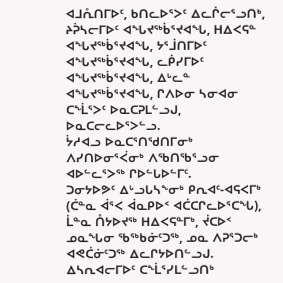ᐊᒧᕅᑎᒥᐅᑦ, ᑲᑎᓚᐅᕐᐳᑦ ᐃᓚᒌᓕᕐᓗᑎᒃ, ᔨᕉᓴᓕᒥᐅᑦ ᐊᖓᔪᖅᑳᕐᔪᐊᖓ, ᕼᐃᐸᕋᓐ ᐊᖓᔪᖅᑳᕐᔪᐊᖓ, ᔭᕐᒨᑎᒥᐅᑦ ᐊᖓᔪᖅᑳᕐᔪᐊᖓ, ᓚᑮᓯᒥᐅᑦ ᐊᖓᔪᖅᑳᕐᔪᐊᖓ, ᐃᒡᓚᓐ ᐊᖓᔪᖅᑳᕐᔪᐊᖓ, ᒋᐱᐅᓂ ᓴᓂᐊᓂ ᑕᖕᒫᕐᐳᑦ ᐅᓇᑕᕈᒪᓪᓗᒍ, ᐅᓇᑕᓕᓚᐅᕐᐳᓪᓗ.
ᔮᓱᐊᓗ ᐅᓇᑕᕐᑎᖁᑎᒥᓂᒃ ᐱᓯᑎᐅᓂᕐᐹᓂᒃ ᐱᖃᑎᖃᕐᓗᓂ ᐊᐅᓪᓚᕐᐳᖅ ᒋᐅᓪᒐᐅᓪᒥᑦ.
ᑐᓂᔭᐅᕗᑦ ᐃᒡᓗᒐᓴᖕᓂᒃ ᑭᕆᐊᑦ-ᐊᕋᐸᒥᒃ (ᑖᓐᓇ ᐋᕐᐸ ᐋᓇᑭᐅᑉ ᐊᑖᑕᒋᓚᐅᕐᑕᖓ), ᒫᓐᓇ ᑍᔭᐅᔪᖅ ᕼᐃᐸᕋᓐᒥᒃ, ᔫᑕᐅᑉ ᓄᓇᖓᓂ ᖃᖅᑲᓃᑦᑐᖅ, ᓄᓇ ᐱᕈᕐᑐᓕᒃ ᐊᕙᑖᓃᑦᑐᖅ ᐃᓚᒋᔭᐅᑎᓪᓗᒍ.
ᐃᓴᕆᐊᓕᒥᐅᑦ ᑕᖕᒫᕐᓯᒪᓪᓗᑎᒃ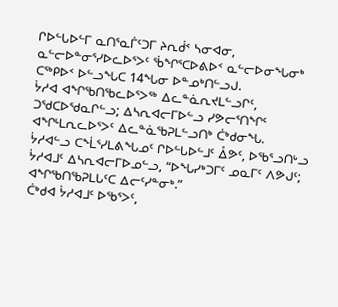ᒋᐅᓪᒐᐅᓪᒥ ᓇᑎᕐᓇᒦᑦᑐᒥ ᔨᕆᑰᑉ ᓴᓂᐊᓂ, ᓇᓪᓕᐅᓐᓂᕐᓯᐅᓚᐅᕐᐳᑦ ᖄᖏᕐᑕᐅᕕᐅᑉ ᓇᓪᓕᐅᓂᖓᓂᒃ ᑕᖅᑭᐅᑉ ᐅᓪᓗᖓᑕ 14ᖓᓂ ᐅᓐᓄᒃᑎᓪᓗᒍ.
ᔮᓱᐊ ᐊᖏᖃᑎᖃᓚᐅᕐᐳᖅ ᐃᓚᓐᓈᕆᔪᒪᓪᓗᒋᑦ, ᑐᖁᑕᐅᖁᓇᒋᓪᓗ; ᐃᓴᕆᐊᓕᒥᐅᓪᓗ ᓯᕗᓕᕐᑎᖏᑦ ᐊᖏᒻᒪᕆᓚᐅᕐᐳᑦ ᐃᓚᓐᓈᖃᕈᒪᓪᓗᑎᒃ ᑖᒃᑯᓂᖓ.
ᔮᓱᐊᓪᓗ ᑕᖕᒫᕐᓯᒪᕕᖓᓄᑦ ᒋᐅᓪᒐᐅᓪᒧᑦ ᐂᕗᑦ, ᐅᖃᕐᓗᑎᒡᓗ ᔮᓱᐊᒧᑦ ᐃᓴᕆᐊᓕᒥᐅᓄᓪᓗ, “ᐅᖓᓯᒃᑐᒥᑦ ᓄᓇᒥᑦ ᐱᕗᒍᑦ; ᐊᖏᖃᑎᖃᕈᒪᒐᑦᑕ ᐃᓕᑦᓯᓐᓂᒃ.”
ᑖᒃᑯᐊ ᔮᓱᐊᒧᑦ ᐅᖃᕐᐳᑦ,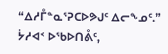“ᐃᓱᒤᓐᓇᕐᕈᑕᐅᕗᒍᑦ ᐃᓕᖕᓄᑦ.” ᔮᓱᐊᑉ ᐅᖃᐅᑎᕔᑦ,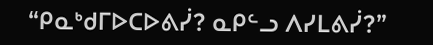“ᑭᓇᒃᑯᒥᐅᑕᐅᕕᓰ? ᓇᑭᓪᓗ ᐱᓯᒪᕕᓰ?”